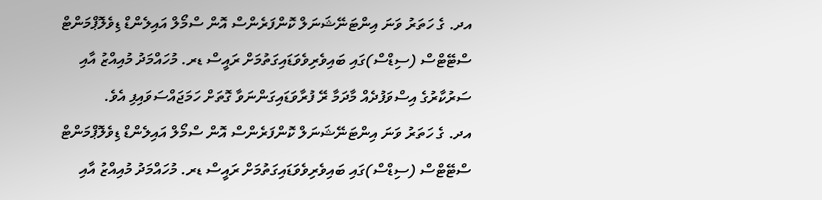އދ. ގެ ހަތަރު ވަނަ އިންޓަނޭޝަނަލް ކޮންފަރެންސް އޮން ސްމޯލް އައިލެންޑް ޑިވެލޮޕްމަންޓް ސްޓޭޓްސް (ސިޑްސް)ގައި ބައިވެރިވެވަޑައިގަތުމަށް ރައީސް ޑރ. މުހައްމަދު މުއިއްޒު އާއި ސަރުކާރުގެ އިސްވަފުދެއް މާދަމާ ރޭ ފުރާވަޑައިގަންނަވާ ގޮތަށް ހަމަޖައްސަވައިފި އެވެ.
އދ. ގެ ހަތަރު ވަނަ އިންޓަނޭޝަނަލް ކޮންފަރެންސް އޮން ސްމޯލް އައިލެންޑް ޑިވެލޮޕްމަންޓް ސްޓޭޓްސް (ސިޑްސް)ގައި ބައިވެރިވެވަޑައިގަތުމަށް ރައީސް ޑރ. މުހައްމަދު މުއިއްޒު އާއި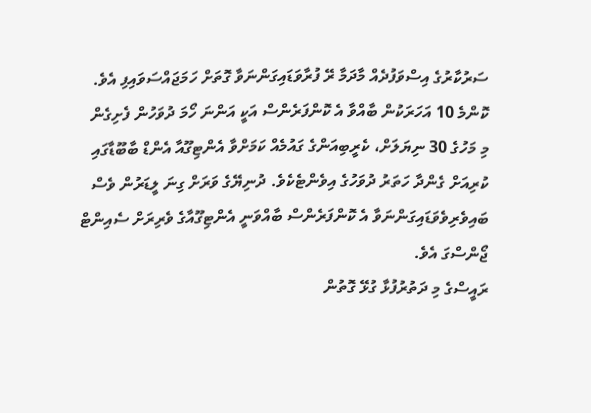ސަރުކާރުގެ އިސްވަފުދެއް މާދަމާ ރޭ ފުރާވަޑައިގަންނަވާ ގޮތަށް ހަމަޖައްސަވައިފި އެވެ.
ކޮންމެ 10 އަހަރަކުން ބާއްވާ އެ ކޮންފަރެންސް އަކީ އަންނަ ހޯމަ ދުވަހުން ފެށިގެން މި މަހުގެ 30 ނިޔަލަށް، ކެރީބިއަންގެ ގައުމެއް ކަމަށްވާ އެންޓިގޫއާ އެންޑް ބާބޫޑާގައި ކުރިއަށް ގެންދާ ހަތަރު ދުވަހުގެ އިވެންޓެކެވެ. ދުނިޔޭގެ ވަރަށް ގިނަ ލީޑަރުން ވެސް ބައިވެރިވެވަޑައިގަންނަވާ އެ ކޮންފަރެންސް ބާއްވަނީ އެންޓިގޫއާގެ ވެރިރަށް ސެއިންޓް ޖޯންސްގަ އެވެ.
ރައީސްގެ މި ދަތުރުފުޅާ ގުޅޭ ގޮތުން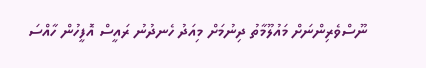ނޫސްވެރިންނަށް މައުލޫމާތު ދިނުމަށް މިއަދު ހެނދުނު ރައީސް އޮފީހުން ހާއްސަ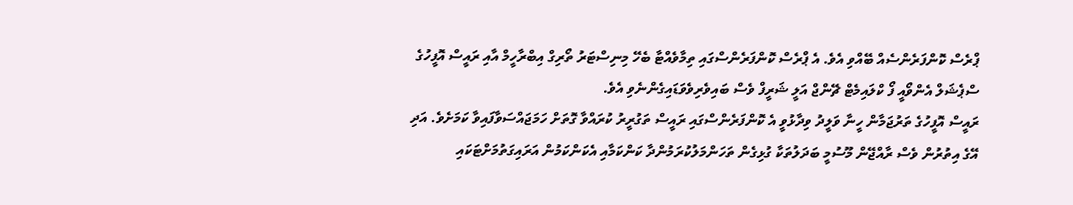ޕްރެސް ކޮންފަރެންސެއް ބޭއްވި އެވެ. އެ ޕްރެސް ކޮންފަރެންސްގައި ތިމާވެއްޓާ ބެހޭ މިނިސްޓަރު ތޯރިގް އިބްރާހީމް އާއި ރައީސް އޮފީހުގެ ސްޕެޝަލް އެންވޯއީ ފޯ ކްލައިމެޓް ޗޭންޖް އަލީ ޝަރީފް ވެސް ބައިވެރިވެވަޑައިގެންނެވި އެވެ.
ރައީސް އޮފީހުގެ ތަރުޖަމާން ހީނާ ވަލީދު ވިދާޅުވީ އެ ކޮންފަރެންސްގައި ރައީސް ތަގުރީރު ކުރައްވާ ގޮތަށް ހަމަޖައްސަވާފައިވާ ކަމަށެވެ. އަދި އޭގެ އިތުރުން ވެސް ރާއްޖޭން މޫސުމީ ބަދަލުތަކާ ގުޅިގެން ތަހަންމަލުކުރަމުންދާ ކަންކަމާއި އެކަންކަމުން އަރައިގަތުމަށްޓަކައި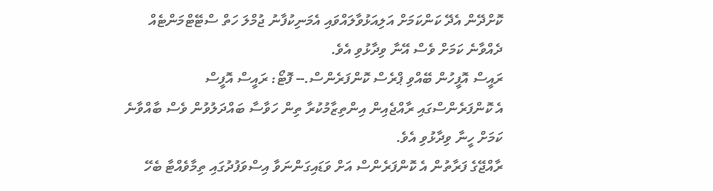ކޮށްދޭން އެދޭ ކަންކަމަށް އަލިއަޅުވާލައްވައި އެމަނިކުފާނު ޖުމްލަ ހަތް ސްޓޭޓްމަންޓެއް ދެއްވާނެ ކަމަށް ވެސް އޭނާ ވިދާޅުވި އެވެ.
ރައީސް އޮފީހުން ބޭއްވި ޕްރެސް ކޮންފަރެންސް.-- ފޮޓޯ: ރައީސް އޮފީސް
އެ ކޮންފަރެންސްގައި ރާއްޖެއިން އިންތިޒާމުކުރާ ތިން ހަވާސާ ބައްދަލުވުން ވެސް ބާއްވާނެ ކަމަށް ހީނާ ވިދާޅުވި އެވެ.
ރާއްޖޭގެ ފަރާތުން އެ ކޮންފަރެންސް އަށް ވަޑައިގަންނަވާ އިސްވަފުދުގައި ތިމާވެއްޓާ ބެހޭ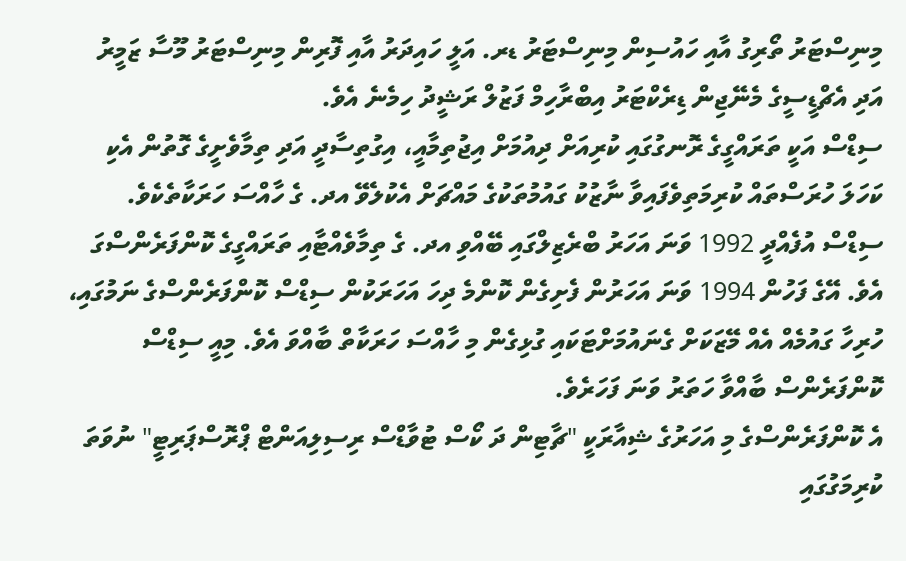މިނިސްޓަރު ތޯރިގު އާއި ހައުސިން މިނިސްޓަރު ޑރ. އަލީ ހައިދަރު އާއި ފޮރިން މިނިސްޓަރު މޫސާ ޒަމީރު އަދި އެޗްޑީސީގެ މެނޭޖިން ޑިރެކްޓަރު އިބްރާހިމް ފަޒުލް ރަޝީދު ހިމެނެ އެވެ.
ސިޑްސް އަކީ ތަރައްގީގެ ރޮނގުގައި ކުރިއަށް ދިއުމަށް އިޖުތިމާއީ، އިގުތިސާދީ އަދި ތިމާވެށީގެ ގޮތުން އެކި ކަހަލަ ހުރަސްތައް ކުރިމަތިވެފައިވާ ނާޒުކު ގައުމުތަކުގެ މައްޗަށް އެކުލެވޭ އދ. ގެ ހާއްސަ ހަރަކާތެކެވެ. ސިޑްސް އުފެއްދީ 1992 ވަނަ އަހަރު ބްރެޒިލްގައި ބޭއްވި އދ. ގެ ތިމާވެއްޓާއި ތަރައްގީގެ ކޮންފަރެންސްގަ އެވެ. އޭގެ ފަހުން 1994 ވަނަ އަހަރުން ފެށިގެން ކޮންމެ ދިހަ އަހަރަކުން ސިޑްސް ކޮންފަރެންސްގެ ނަމުގައި، ހުރިހާ ގައުމެއް އެއް މޭޒަކަށް ގެނައުމަށްޓަކައި ގުޅިގެން މި ހާއްސަ ހަރަކާތް ބާއްވަ އެވެ. މިއީ ސިޑްސް ކޮންފަރެންސް ބާއްވާ ހަތަރު ވަނަ ފަހަރެވެ.
އެ ކޮންފަރެންސްގެ މި އަހަރުގެ ޝިއާރަކީ "ޗާޓިން ދަ ކޯސް ޓުވާޑްސް ރިސިލިއަންޓް ޕްރޮސްޕަރިޓީ" ނުވަތަ ކުރިމަގުގައި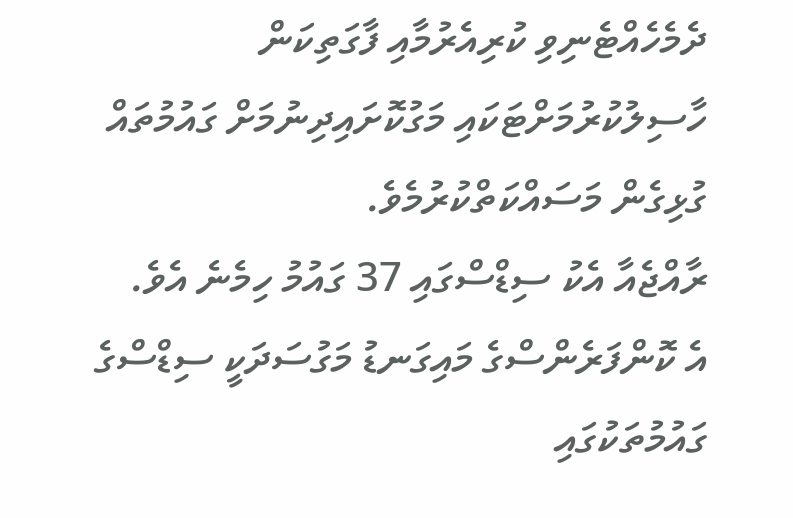ދެމެހެއްޓެނިވި ކުރިއެރުމާއި ފާގަތިކަން ހާސިލުކުރުމަށްޓަކައި މަގުކޮށައިދިނުމަށް ގައުމުތައް ގުޅިގެން މަސައްކަތްކުރުމެވެ.
ރާއްޖެއާ އެކު ސިޑްސްގައި 37 ގައުމު ހިމެނެ އެވެ.
އެ ކޮންފަރެންސްގެ މައިގަނޑު މަގުސަދަކީ ސިޑްސްގެ ގައުމުތަކުގައި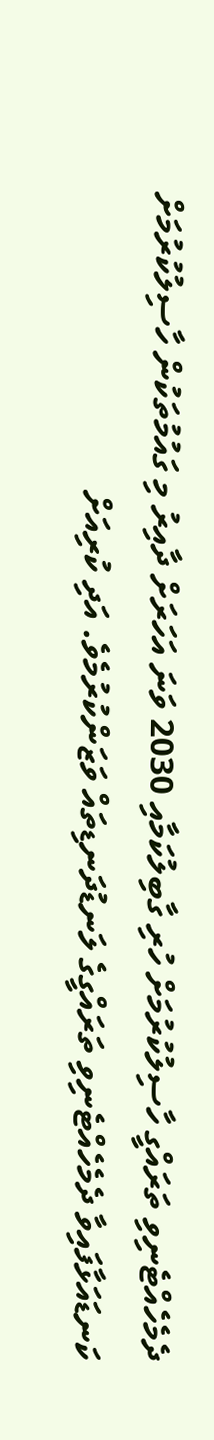ދެމެހެއްޓެނިވި ތަރައްގީ ހާސިލުކުރުމަށް ހުރި ގާބިލުކަމާއި 2030 ވަނަ އަހަރަށް ދާއިރު މި ގައުމުތަކުން ހާސިލުކުރުމަށް ކަނޑައަޅާފައިވާ ދެމެހެއްޓެނިވި ތަރައްގީގެ ލަނޑުދަނޑިތައް ވަޒަންކުރުމެވެ. އަދި ކުރިއަށް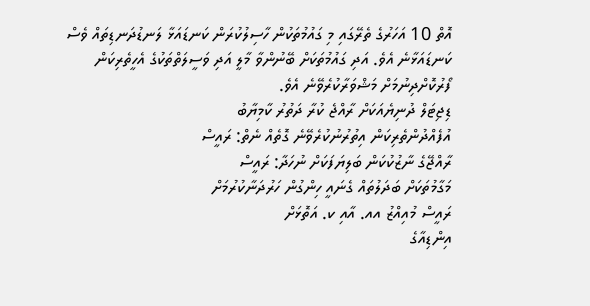އޮތް 10 އަހަރުގެ ތެރޭގައި މި ގައުމުތަކުން ހާސިލުކުރަން ކަނޑައަޅާ ލަނޑުދަނޑިތައް ވެސް ކަނޑައަޅާނެ އެވެ. އަދި ގައުމުތަކަށް ބޭނުންވާ މާލީ އަދި ވަސީލަތްތަކުގެ އެހީތެރިކަން ފޯރުކޮށްދިނުމަށް މަޝްވަރާކުރެވޭނެ އެވެ.
ޑިޖިޓަލް ދުނިޔެއަކަށް ރާއްޖެ ކުރާ ދަތުރު ކާމިޔާބު
އުފެއްދުންތެރިކަން އިތުރުނުކުރެވޭނެ ގޮތެއް ނެތް: ރައީސް
ރާއްޖޭގެ ނާޒުކުކަން ބަލިޔަފަކަށް ނުހަދާ: ރައީސް
މަގާމުތަކަށް ބަދަލުތައް ގެނައީ ހިންގުން ހަރުދަނާކުރުމަށް
ރައީސް މުއިއްޒު އއ. އާއި ކ. އަތޮޅަށް
އިންޑިއާގެ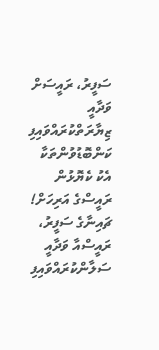ސަފީރު، ރައީސަށް ވަދާއީ ޒިޔާރަތްކުރައްވައިފި
ކަންބޮޑުވުންތަކާ އެކު ކެޔޮޅުން ރައީސްގެ އަރިހަށް!
ޗައިނާގެ ސަފީރު، ރައީސްއާ ވަދާއީ ސަލާންކުރައްވައިފި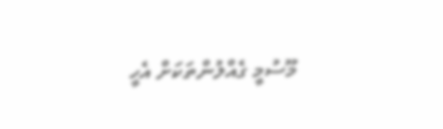މޫސުމީ ގެއްލުންތަކަށް އެހީ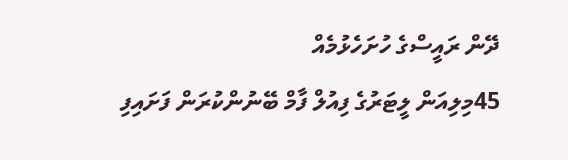ދޭން ރައީސްގެ ހުށަހެޅުމެއް
45މިލިއަން ލީޓަރުގެ ފިއުލް ފާމް ބޭނުންކުރަން ފަށައިފި